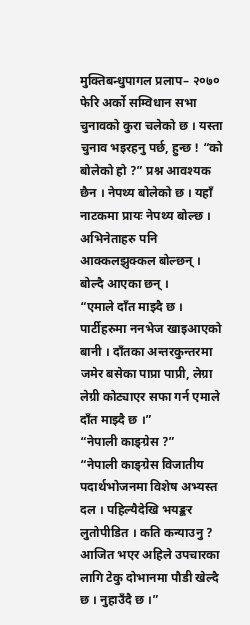मुक्तिबन्धुपागल प्रलाप– २०७०
फेरि अर्को सम्विधान सभा चुनावको कुरा चलेको छ । यस्ता चुनाव भइरहनु पर्छ, हुन्छ ! “को बोलेको हो ?” प्रश्न आवश्यक छैन । नेपथ्य बोलेको छ । यहाँ नाटकमा प्रायः नेपथ्य बोल्छ । अभिनेताहरु पनि आक्कलझुक्कल बोल्छन् । बोल्दै आएका छन् ।
“एमाले दाँत माझ्दै छ । पार्टीहरुमा ननभेज खाइआएको बानी । दाँतका अन्तरकुन्तरमा जमेर बसेका पाप्रा पाप्री, लेग्रा लेग्री कोट्याएर सफा गर्न एमाले दाँत माझ्दै छ ।”
“नेपाली काङ्ग्रेस ?”
“नेपाली काङ्ग्रेस विजातीय पदार्थभोजनमा विशेष अभ्यस्त दल । पहिल्यैदेखि भयङ्कर लुतोपीडित । कति कन्याउनु ? आजित भएर अहिले उपचारका लागि टेकु दोभानमा पौडी खेल्दै छ । नुहाउँदै छ ।”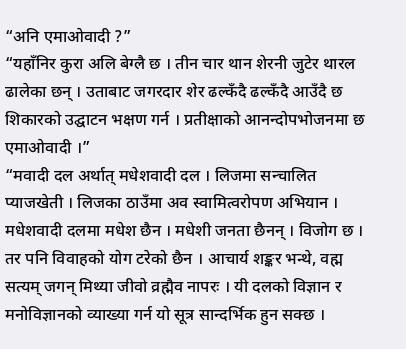“अनि एमाओवादी ?”
“यहाँनिर कुरा अलि बेग्लै छ । तीन चार थान शेरनी जुटेर थारल ढालेका छन् । उताबाट जगरदार शेर ढल्कँदै ढल्कँदै आउँदै छ शिकारको उद्घाटन भक्षण गर्न । प्रतीक्षाको आनन्दोपभोजनमा छ एमाओवादी ।”
“मवादी दल अर्थात् मधेशवादी दल । लिजमा सन्चालित प्याजखेती । लिजका ठाउँमा अव स्वामित्वरोपण अभियान । मधेशवादी दलमा मधेश छैन । मधेशी जनता छैनन् । विजोग छ । तर पनि विवाहको योग टरेको छैन । आचार्य शङ्कर भन्थे, वह्म सत्यम् जगन् मिथ्या जीवो व्रह्मैव नापरः । यी दलको विज्ञान र मनोविज्ञानको व्याख्या गर्न यो सूत्र सान्दर्भिक हुन सक्छ ।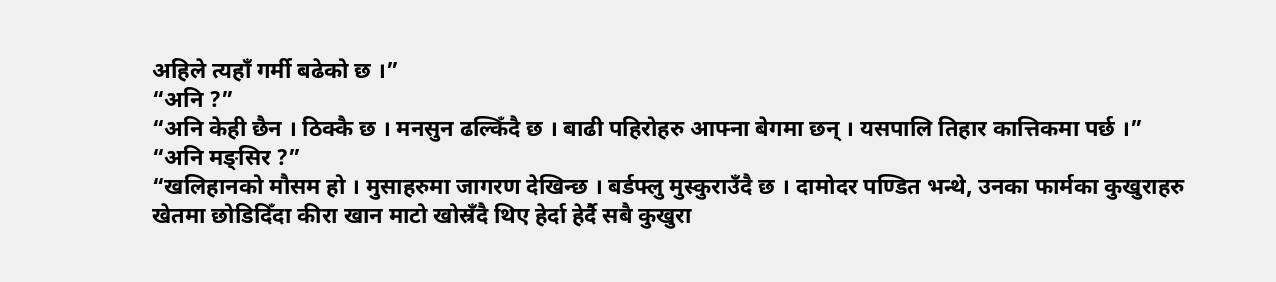अहिले त्यहाँ गर्मी बढेको छ ।”
“अनि ?”
“अनि केही छैन । ठिक्कै छ । मनसुन ढल्किँदै छ । बाढी पहिरोहरु आफ्ना बेगमा छन् । यसपालि तिहार कात्तिकमा पर्छ ।”
“अनि मङ्सिर ?”
“खलिहानको मौसम हो । मुसाहरुमा जागरण देखिन्छ । बर्डफ्लु मुस्कुराउँदै छ । दामोदर पण्डित भन्थे, उनका फार्मका कुखुराहरु खेतमा छोडिदिँदा कीरा खान माटो खोस्रँदै थिए हेर्दा हेर्दै सबै कुखुरा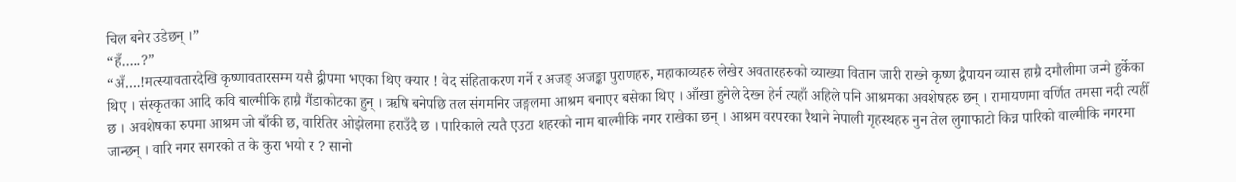चिल बनेर उडेछन् ।”
“हँ…..?”
“अँ….!मत्स्यावतारदेखि कृष्णावतारसम्म यसै द्वीपमा भएका थिए क्यार ! वेद संहिताकरण गर्ने र अजङ् अजङ्का पुराणहरु, महाकाव्यहरु लेखेर अवतारहरुको व्याख्या वितान जारी राख्ने कृष्ण द्वैपायन व्यास हाम्रै दमौलीमा जन्मे हुर्केका थिए । संस्कृतका आदि कवि बाल्मीकि हाम्रै गैंडाकोटका हुन् । ऋषि बनेपछि तल संगमनिर जङ्गलमा आश्रम बनाएर बसेका थिए । आँखा हुनेले देख्न हेर्न त्यहाँ अहिले पनि आश्रमका अवशेषहरु छन् । रामायणमा वर्णित तमसा नदी त्यहीँ छ । अवशेषका रुपमा आश्रम जो बाँकी छ, वारितिर ओझेलमा हराउँदै छ । पारिकाले त्यतै एउटा शहरको नाम बाल्मीकि नगर राखेका छन् । आश्रम वरपरका रैथाने नेपाली गृहस्थहरु नुन तेल लुगाफाटो किन्न पारिको वाल्मीकि नगरमा जान्छन् । वारि नगर सगरको त के कुरा भयो र ? सानो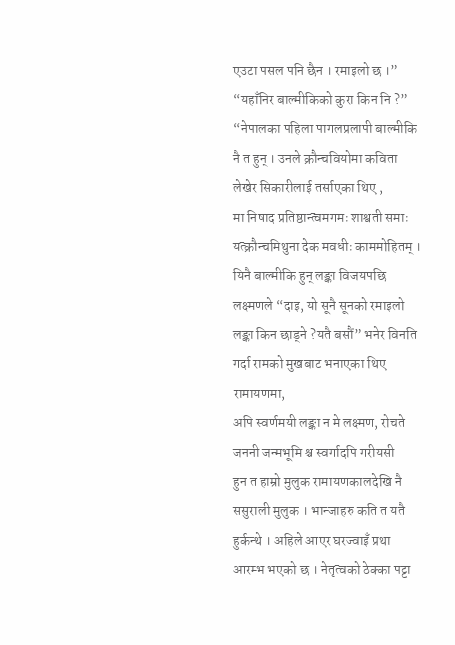एउटा पसल पनि छैन । रमाइलो छ ।”
“यहाँनिर बाल्मीकिको कुरा किन नि ?”
“नेपालका पहिला पागलप्रलापी बाल्मीकि नै त हुन् । उनले क्रौन्चवियोमा कविता लेखेर सिकारीलाई तर्साएका थिए ,
मा निषाद प्रतिष्ठान्त्वमगमः शाश्वती समाः
यत्क्रौन्चमिथुना देक मवधीः काममोहितम् ।
यिनै बाल्मीकि हुन् लङ्का विजयपछि लक्ष्मणले “दाइ, यो सूनै सूनको रमाइलो लङ्का किन छाड्ने ?यतै बसौं” भनेर विनति गर्दा रामको मुखबाट भनाएका थिए रामायणमा,
अपि स्वर्णमयी लङ्का न मे लक्ष्मण, रोचते
जननी जन्मभूमि श्च स्वर्गादपि गरीयसी
हुन त हाम्रो मुलुक रामायणकालदेखि नै ससुराली मुलुक । भान्जाहरु कति त यतै हुर्कन्थे । अहिले आएर घरज्वाइँ प्रथा आरम्भ भएको छ । नेतृत्वको ठेक्का पट्टा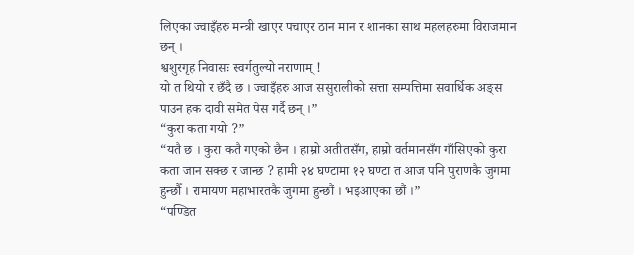लिएका ज्वाइँहरु मन्त्री खाएर पचाएर ठान मान र शानका साथ महलहरुमा विराजमान छन् ।
श्वशुरगृह निवासः स्वर्गतुल्यो नराणाम् !
यो त थियो र छँदै छ । ज्वाइँहरु आज ससुरालीको सत्ता सम्पत्तिमा सवार्धिक अङ्स पाउन हक दावी समेत पेस गर्दै छन् ।”
“कुरा कता गयो ?”
“यतै छ । कुरा कतै गएको छैन । हाम्रो अतीतसँग, हाम्रो वर्तमानसँग गाँसिएको कुरा कता जान सक्छ र जान्छ ? हामी २४ घण्टामा १२ घण्टा त आज पनि पुराणकै जुगमा हुन्छौँ । रामायण महाभारतकै जुगमा हुन्छौं । भइआएका छौं ।”
“पण्डित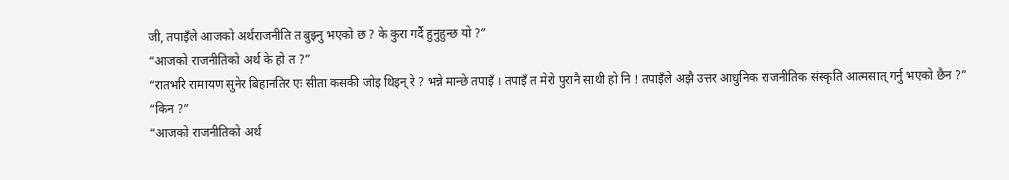जी, तपाइँले आजको अर्थराजनीति त बुझ्नु भएको छ ? के कुरा गर्दै हुनुहुन्छ यो ?”
“आजको राजनीतिको अर्थ के हो त ?”
“रातभरि रामायण सुनेर बिहानतिर एः सीता कसकी जोइ थिइन् रे ? भन्ने मान्छे तपाइँ । तपाइँ त मेरो पुरानै साथी हो नि ! तपाइँले अझै उत्तर आधुनिक राजनीतिक संस्कृति आत्मसात् गर्नु भएको छैन ?”
“किन ?”
“आजको राजनीतिको अर्थ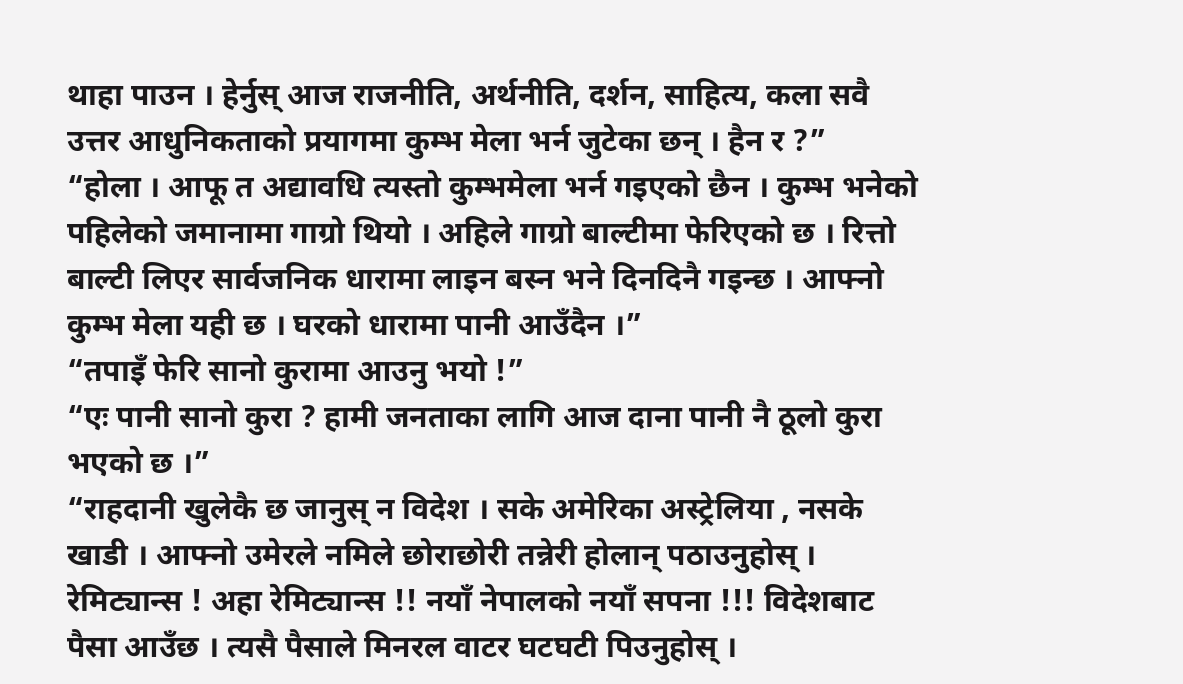थाहा पाउन । हेर्नुस् आज राजनीति, अर्थनीति, दर्शन, साहित्य, कला सवै उत्तर आधुनिकताको प्रयागमा कुम्भ मेला भर्न जुटेका छन् । हैन र ?”
“होला । आफू त अद्यावधि त्यस्तो कुम्भमेला भर्न गइएको छैन । कुम्भ भनेको पहिलेको जमानामा गाग्रो थियो । अहिले गाग्रो बाल्टीमा फेरिएको छ । रित्तो बाल्टी लिएर सार्वजनिक धारामा लाइन बस्न भने दिनदिनै गइन्छ । आफ्नो कुम्भ मेला यही छ । घरको धारामा पानी आउँदैन ।”
“तपाइँ फेरि सानो कुरामा आउनु भयो !”
“एः पानी सानो कुरा ? हामी जनताका लागि आज दाना पानी नै ठूलो कुरा भएको छ ।”
“राहदानी खुलेकै छ जानुस् न विदेश । सके अमेरिका अस्ट्रेलिया , नसके खाडी । आफ्नो उमेरले नमिले छोराछोरी तन्नेरी होलान् पठाउनुहोस् । रेमिट्यान्स ! अहा रेमिट्यान्स !! नयाँ नेपालको नयाँ सपना !!! विदेशबाट पैसा आउँछ । त्यसै पैसाले मिनरल वाटर घटघटी पिउनुहोस् ।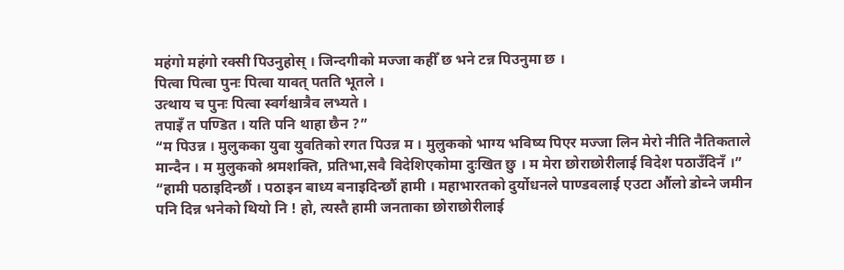महंगो महंगो रक्सी पिउनुहोस् । जिन्दगीको मज्जा कहीँ छ भने टन्न पिउनुमा छ ।
पित्वा पित्वा पुनः पित्वा यावत् पतति भूतले ।
उत्थाय च पुनः पित्वा स्वर्गश्चात्रैव लभ्यते ।
तपाइँ त पण्डित । यति पनि थाहा छैन ?”
“म पिउन्न । मुलुकका युवा युवतिको रगत पिउन्न म । मुलुकको भाग्य भविष्य पिएर मज्जा लिन मेरो नीति नैतिकताले मान्दैन । म मुलुकको श्रमशक्ति, प्रतिभा,सवै विदेशिएकोमा दुःखित छु । म मेरा छोराछोरीलाई विदेश पठाउँदिनँ ।”
“हामी पठाइदिन्छौं । पठाइन बाध्य बनाइदिन्छौं हामी । महाभारतको दुर्योधनले पाण्डवलाई एउटा औंलो डोब्ने जमीन पनि दिन्न भनेको थियो नि ! हो, त्यस्तै हामी जनताका छोराछोरीलाई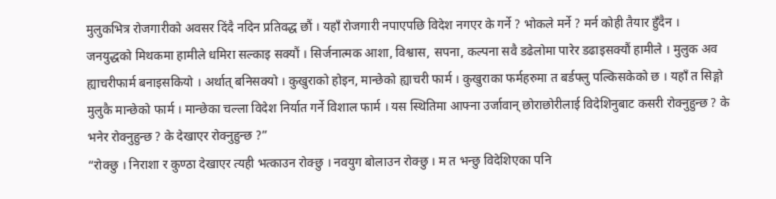मुलुकभित्र रोजगारीको अवसर दिंदै नदिन प्रतिवद्ध छौं । यहाँ रोजगारी नपाएपछि विदेश नगएर के गर्ने ? भोकले मर्ने ? मर्न कोही तैयार हुँदैन ।
जनयुद्धको मिथकमा हामीले धमिरा सल्काइ सक्यौं । सिर्जनात्मक आशा, विश्वास, सपना, कल्पना सवै डढेलोमा पारेर डढाइसक्यौं हामीले । मुलुक अव ह्याचरीफार्म बनाइसकियो । अर्थात् बनिसक्यो । कुखुराको होइन, मान्छेको ह्याचरी फार्म । कुखुराका फर्महरुमा त बर्डफ्लु पल्किसकेको छ । यहाँ त सिङ्गो मुलुकै मान्छेको फार्म । मान्छेका चल्ला विदेश निर्यात गर्ने विशाल फार्म । यस स्थितिमा आफ्ना उर्जावान् छोराछोरीलाई विदेशिनुबाट कसरी रोक्नुहुन्छ ? के भनेर रोक्नुहुन्छ ? के देखाएर रोक्नुहुन्छ ?”
“रोक्छु । निराशा र कुण्ठा देखाएर त्यही भत्काउन रोक्छु । नवयुग बोलाउन रोक्छु । म त भन्छु विदेशिएका पनि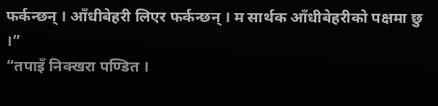फर्कन्छन् । आँधीबेहरी लिएर फर्कन्छन् । म सार्थक आँधीबेहरीको पक्षमा छु ।”
“तपाइँ निक्खरा पण्डित ।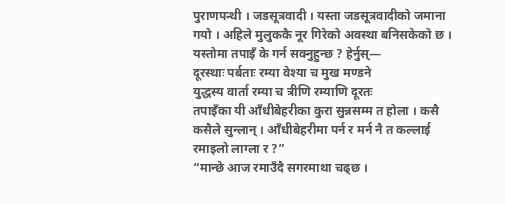पुराणपन्थी । जडसूत्रवादी । यस्ता जडसूत्रवादीको जमाना गयो । अहिले मुलुककै नूर गिरेको अवस्था बनिसकेको छ । यस्तोमा तपाइँ के गर्न सक्नुहुन्छ ? हेर्नुस्—
दूरस्थाः पर्बताः रम्या वेश्या च मुख मण्डने
युद्धस्य वार्ता रम्या च त्रीणि रम्याणि दूरतः
तपाइँका यी आँधीबेहरीका कुरा सुन्नसम्म त होला । कसै कसैले सुन्लान् । आँधीबेहरीमा पर्न र मर्न नै त कल्लाई रमाइलो लाग्ला र ?”
“मान्छे आज रमाउँदै सगरमाथा चढ्छ ।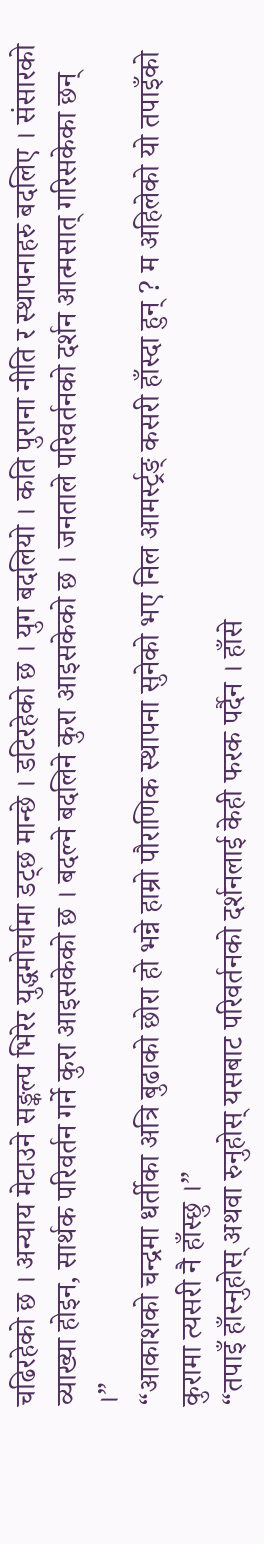चढिरहेको छ । अन्याय मेटाउने सङ्कल्प भिरेर युद्धमोर्चामा डट्छ मान्छे । डटिरहेको छ । युग बदलियो । कति पुराना नीति र स्थापनाहरु बदलिए । संसारको व्याख्या होइन, सार्थक परिवर्तन गर्ने कुरा आइसकेको छ । बदल्ने बदलिने कुरा आइसकेको छ । जनताले परिवर्तनको दर्शन आत्मसात् गरिसकेका छन् ।”
“आकाशको चन्द्रमा धर्तीका अत्रि बुढाको छोरा हो भन्ने हाम्रो पौराणिक स्थापना सुनेको भए निल आमर्स्ट्रङ् कसरी हाँस्दा हुन् ? म अहिलेको यो तपाइँको कुरामा त्यसरी नै हाँस्छु ।”
“तपाइँ हाँस्नुहोस् अथवा रुनुहोस् यसबाट परिवर्तनको दर्शनलाई केही फरक पर्दैन । हाँसे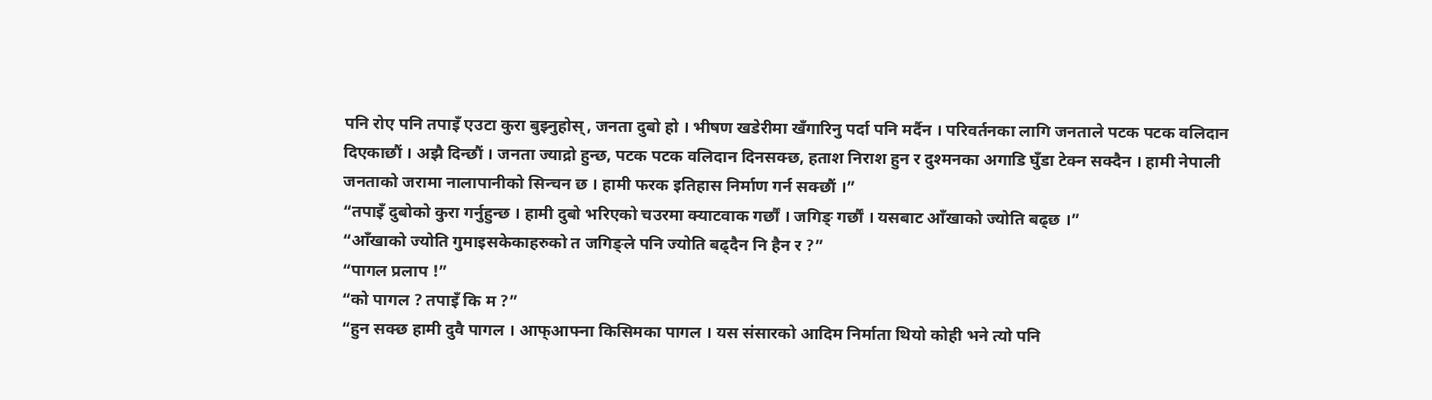पनि रोए पनि तपाइँ एउटा कुरा बुझ्नुहोस्, जनता दुबो हो । भीषण खडेरीमा खँगारिनु पर्दा पनि मर्दैन । परिवर्तनका लागि जनताले पटक पटक वलिदान दिएकाछौं । अझै दिन्छौं । जनता ज्याद्रो हुन्छ, पटक पटक वलिदान दिनसक्छ, हताश निराश हुन र दुश्मनका अगाडि घुँडा टेक्न सक्दैन । हामी नेपाली जनताको जरामा नालापानीको सिन्चन छ । हामी फरक इतिहास निर्माण गर्न सक्छौं ।”
“तपाइँ दुबोको कुरा गर्नुहुन्छ । हामी दुबो भरिएको चउरमा क्याटवाक गर्छौं । जगिङ् गर्छौं । यसबाट आँखाको ज्योति बढ्छ ।”
“आँखाको ज्योति गुमाइसकेकाहरुको त जगिङ्ले पनि ज्योति बढ्दैन नि हैन र ?”
“पागल प्रलाप !”
“को पागल ? तपाइँ कि म ?”
“हुन सक्छ हामी दुवै पागल । आफ्आफ्ना किसिमका पागल । यस संसारको आदिम निर्माता थियो कोही भने त्यो पनि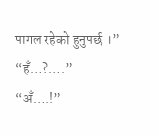पागल रहेको हुनुपर्छ ।”
“हँ…?….”
“अँ….!”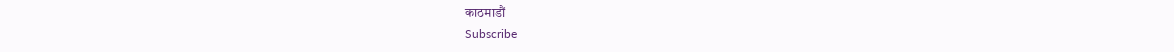काठमाडौं
Subscribe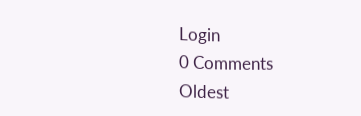Login
0 Comments
Oldest